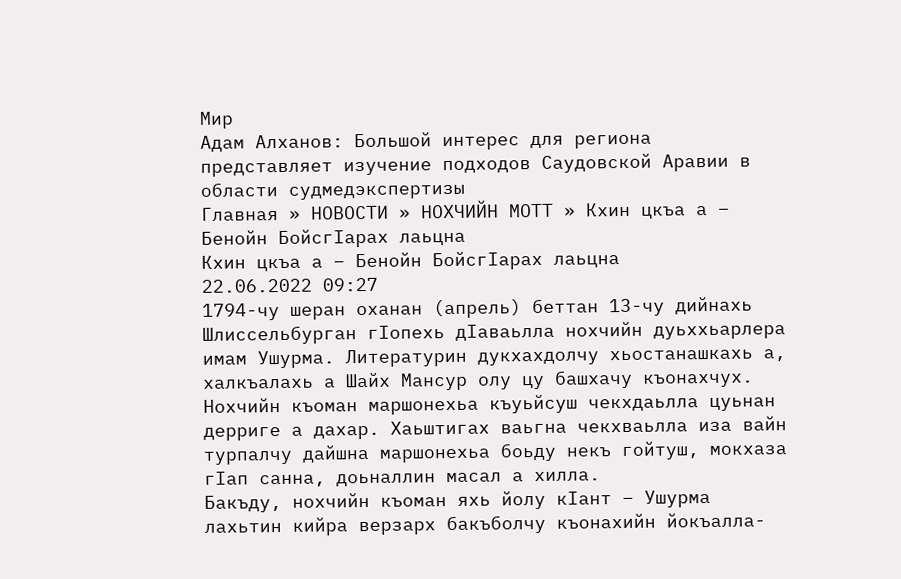Мир
Адам Алханов: Большой интерес для региона представляет изучение подходов Саудовской Аравии в области судмедэкспертизы
Главная » НОВОСТИ » НОХЧИЙН МОТТ » Кхин цкъа а – Бенойн БойсгIарах лаьцна
Кхин цкъа а – Бенойн БойсгIарах лаьцна
22.06.2022 09:27
1794-чу шеран оханан (апрель) беттан 13-чу дийнахь Шлиссельбурган гIопехь дIаваьлла нохчийн дуьххьарлера имам Ушурма. Литературин дукхахдолчу хьостанашкахь а, халкъалахь а Шайх Мансур олу цу башхачу къонахчух.
Нохчийн къоман маршонехьа къуьйсуш чекхдаьлла цуьнан дерриге а дахар. Хаьштигах ваьгна чекхваьлла иза вайн турпалчу дайшна маршонехьа боьду некъ гойтуш, мокхаза гIап санна, доьналлин масал а хилла.
Бакъду, нохчийн къоман яхь йолу кIант – Ушурма лахьтин кийра верзарх бакъболчу къонахийн йокъалла-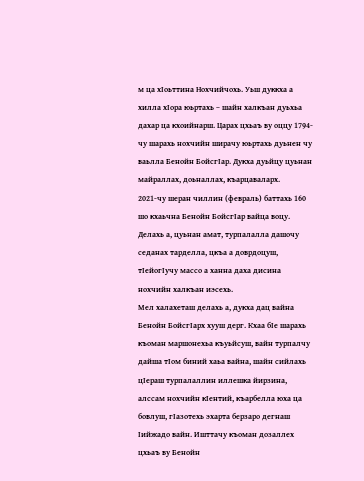м ца хIоьттина Нохчийчохь. Уьш дуккха а хилла хIора юьртахь – шайн халкъан дуьхьа дахар ца кхоийнарш. Царах цхьаъ ву оццу 1794-чу шарахь нохчийн ширачу юьртахь дуьнен чу ваьлла Бенойн БойсгIар. Дукха дуьйцу цуьнан майраллах, доьналлах, къарцаваларх.
2021-чу шеран чиллин (февраль) баттахь 160 шо кхаьчна Бенойн БойсгIар вайца воцу. Делахь а, цуьнан амат, турпалалла дашочу седанах тарделла, цкъа а доврдоцуш, тIейогIучу массо а ханна даха дисина нохчийн халкъан иэсехь.
Мел халахеташ делахь а, дукха дац вайна Бенойн БойсгIарх хууш дерг. Кхаа бIе шарахь къоман маршонехьа къуьйсуш, вайн турпалчу дайша тIом биний хаьа вайна, шайн сийлахь цIераш турпалаллин иллешка йирзина, алссам нохчийн кIентий, къарбелла юха ца бовлуш, гIазотехь эхарта берзаро дегнаш Iийжадо вайн. Ишттачу къоман дозаллех цхьаъ ву Бенойн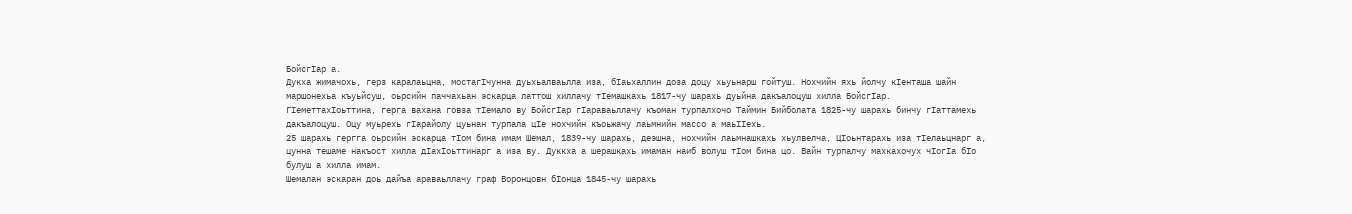БойсгIар а.
Дукха жимачохь, герз каралаьцна, мостагIчунна дуьхьалваьлла иза, бIаьхаллин доза доцу хьуьнарш гойтуш. Нохчийн яхь йолчу кIенташа шайн маршонехьа къуьйсуш, оьрсийн паччахьан эскарца латтош хиллачу тIемашкахь 1817-чу шарахь дуьйна дакъалоцуш хилла БойсгIар.
ГIеметтахIоьттина, герга вахана говза тIемало ву БойсгIар гIараваьллачу къоман турпалхочо Таймин Бийболата 1825-чу шарахь бинчу гIаттамехь дакъалоцуш. Оцу муьрехь гIарайолу цуьнан турпала цIе нохчийн къоьжачу лаьмнийн массо а маьIIехь.
25 шарахь гергга оьрсийн эскарца тIом бина имам Шемал, 1839-чу шарахь, деэшна, нохчийн лаьмнашкахь хьулвелча, ЦIоьнтарахь иза тIелаьцнарг а, цунна тешаме накъост хилла дIахIоьттинарг а иза ву. Дуккха а шерашкахь имаман наиб волуш тIом бина цо. Вайн турпалчу махкахочух чIогIа бIо булуш а хилла имам.
Шемалан эскаран доь дайъа араваьллачу граф Воронцовн бIонца 1845-чу шарахь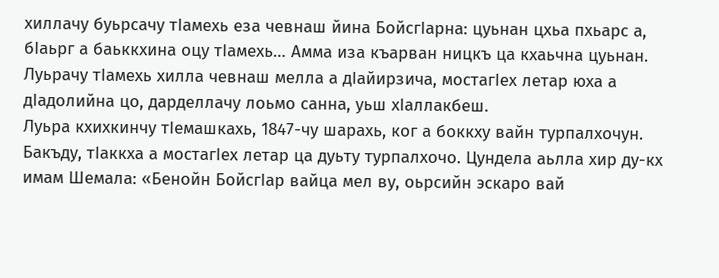хиллачу буьрсачу тIамехь еза чевнаш йина БойсгIарна: цуьнан цхьа пхьарс а, бIаьрг а баьккхина оцу тIамехь… Амма иза къарван ницкъ ца кхаьчна цуьнан. Луьрачу тIамехь хилла чевнаш мелла а дIайирзича, мостагIех летар юха а дIадолийна цо, дарделлачу лоьмо санна, уьш хIаллакбеш.
Луьра кхихкинчу тIемашкахь, 1847-чу шарахь, ког а боккху вайн турпалхочун. Бакъду, тIаккха а мостагIех летар ца дуьту турпалхочо. Цундела аьлла хир ду-кх имам Шемала: «Бенойн БойсгIар вайца мел ву, оьрсийн эскаро вай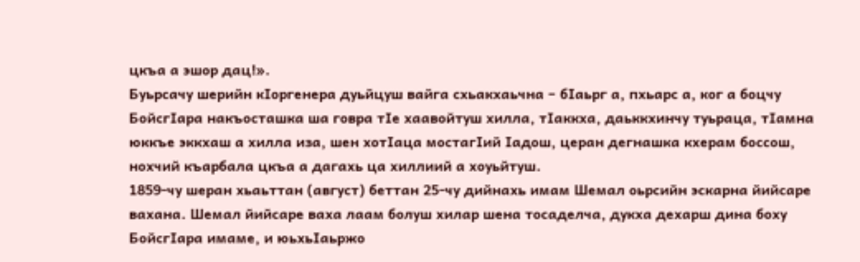цкъа а эшор дац!».
Буьрсачу шерийн кIоргенера дуьйцуш вайга схьакхаьчна – бIаьрг а, пхьарс а, ког а боцчу БойсгIара накъосташка ша говра тIе хаавойтуш хилла, тIаккха, даьккхинчу туьраца, тIамна юккъе эккхаш а хилла иза, шен хотIаца мостагIий Iадош, церан дегнашка кхерам боссош, нохчий къарбала цкъа а дагахь ца хиллиий а хоуьйтуш.
1859-чу шеран хьаьттан (август) беттан 25-чу дийнахь имам Шемал оьрсийн эскарна йийсаре вахана. Шемал йийсаре ваха лаам болуш хилар шена тосаделча, дукха дехарш дина боху БойсгIара имаме, и юьхьIаьржо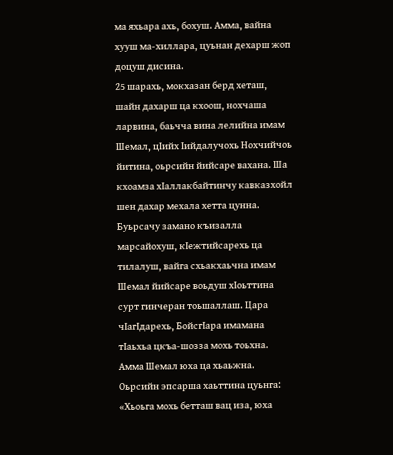ма яхьара ахь, бохуш. Амма, вайна хууш ма-хиллара, цуьнан дехарш жоп доцуш дисина.
25 шарахь, мокхазан берд хеташ, шайн дахарш ца кхоош, нохчаша ларвина, баьчча вина лелийна имам Шемал, цIийх Iийдалучохь Нохчийчоь йитина, оьрсийн йийсаре вахана. Ша кхоамза хIаллакбайтинчу кавказхойл шен дахар мехала хетта цунна.
Буьрсачу замано къизалла марсайохуш, кIежтийсарехь ца тилалуш, вайга схьакхаьчна имам Шемал йийсаре воьдуш хIоьттина сурт гинчеран тоьшаллаш. Цара чIагIдарехь, БойсгIара имамана тIаьхьа цкъа-шозза мохь тоьхна. Амма Шемал юха ца хьаьжна. Оьрсийн эпсарша хаьттина цуьнга: «Хьоьга мохь бетташ вац иза, юха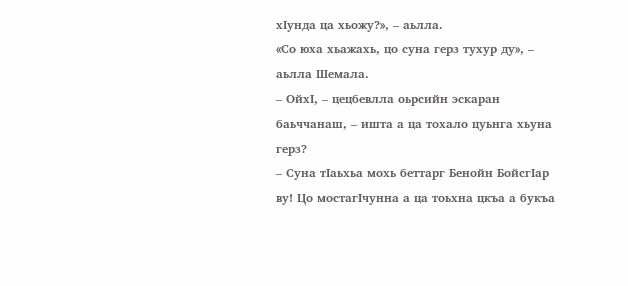хIунда ца хьожу?», – аьлла.
«Со юха хьажахь, цо суна герз тухур ду», – аьлла Шемала.
– ОйхI, – цецбевлла оьрсийн эскаран баьччанаш, – ишта а ца тохало цуьнга хьуна герз?
– Суна тIаьхьа мохь беттарг Бенойн БойсгIар ву! Цо мостагIчунна а ца тоьхна цкъа а букъа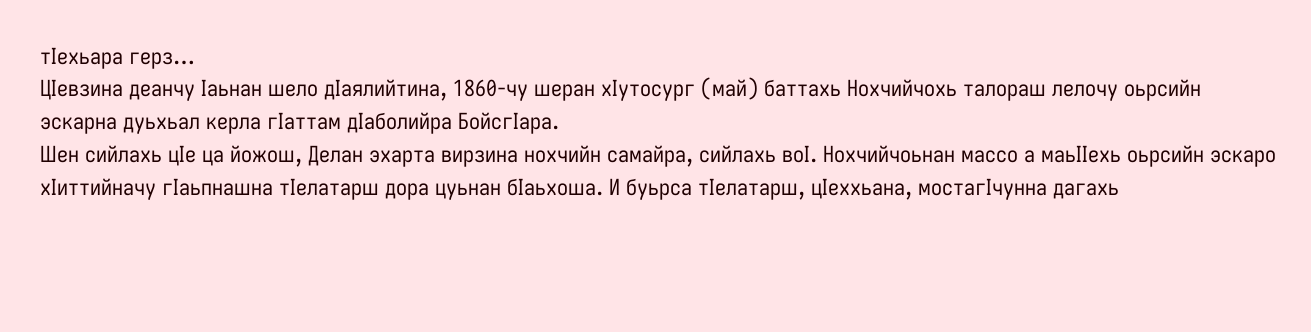тIехьара герз…
ЦIевзина деанчу Iаьнан шело дIаялийтина, 1860-чу шеран хIутосург (май) баттахь Нохчийчохь талораш лелочу оьрсийн эскарна дуьхьал керла гIаттам дIаболийра БойсгIара.
Шен сийлахь цIе ца йожош, Делан эхарта вирзина нохчийн самайра, сийлахь воI. Нохчийчоьнан массо а маьIIехь оьрсийн эскаро хIиттийначу гIаьпнашна тIелатарш дора цуьнан бIаьхоша. И буьрса тIелатарш, цIеххьана, мостагIчунна дагахь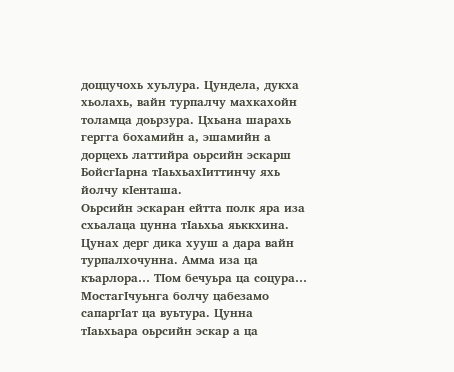доццучохь хуьлура. Цундела, дукха хьолахь, вайн турпалчу махкахойн толамца доьрзура. Цхьана шарахь гергга бохамийн а, эшамийн а дорцехь латтийра оьрсийн эскарш БойсгIарна тIаьхьахIиттинчу яхь йолчу кIенташа.
Оьрсийн эскаран ейтта полк яра иза схьалаца цунна тIаьхьа яьккхина. Цунах дерг дика хууш а дара вайн турпалхочунна. Амма иза ца къарлора… ТIом бечуьра ца соцура… МостагIчуьнга болчу цабезамо сапаргIат ца вуьтура. Цунна тIаьхьара оьрсийн эскар а ца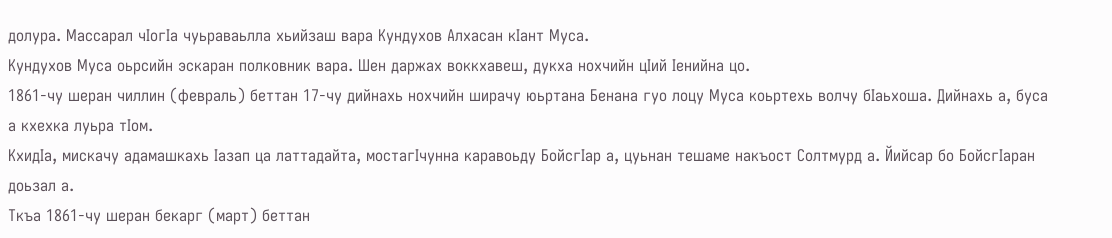долура. Массарал чIогIа чуьраваьлла хьийзаш вара Кундухов Алхасан кIант Муса.
Кундухов Муса оьрсийн эскаран полковник вара. Шен даржах воккхавеш, дукха нохчийн цIий Iенийна цо.
1861-чу шеран чиллин (февраль) беттан 17-чу дийнахь нохчийн ширачу юьртана Бенана гуо лоцу Муса коьртехь волчу бIаьхоша. Дийнахь а, буса а кхехка луьра тIом.
КхидIа, мискачу адамашкахь Iазап ца латтадайта, мостагIчунна каравоьду БойсгIар а, цуьнан тешаме накъост Солтмурд а. Йийсар бо БойсгIаран доьзал а.
Ткъа 1861-чу шеран бекарг (март) беттан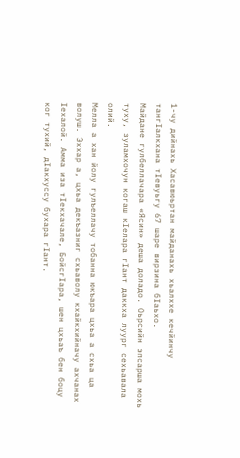1-чу дийнахь Хасавюьртан майданахь хьалххе кечйинчу тангIалкхана тIевуьгу 67 шаре вирзина бIаьхо.
Майдане гулбеллачара «Ясин» деша доладо. Оьрсийн эпсарша мохь туху, зуламхочун когаш кIелара гIант даккха луург сехьавала олий.
Мелла а хан йолу гулъеллачу тобанна юкъара цхьа а схьа ца волуш. Эххар а, цхьа декъазниг схьаволу кхайкхийначу ахчанах Iехалой. Амма иза тIекхачале, БойсгIара, шен цхьаъ бен боцу ког тухий, дIакхуссу бухара гIант.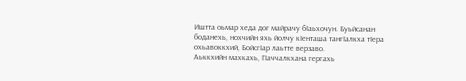Иштта оьмар хеда дог майрачу бIаьхочун. Буьйсанан боданехь, нохчийн яхь йолчу кIенташа тангIалкха тIера охьавоккхий, БойсгIар лаьтте верзаво.
Аьккхийн махкахь, ГIаччалкхана гергахь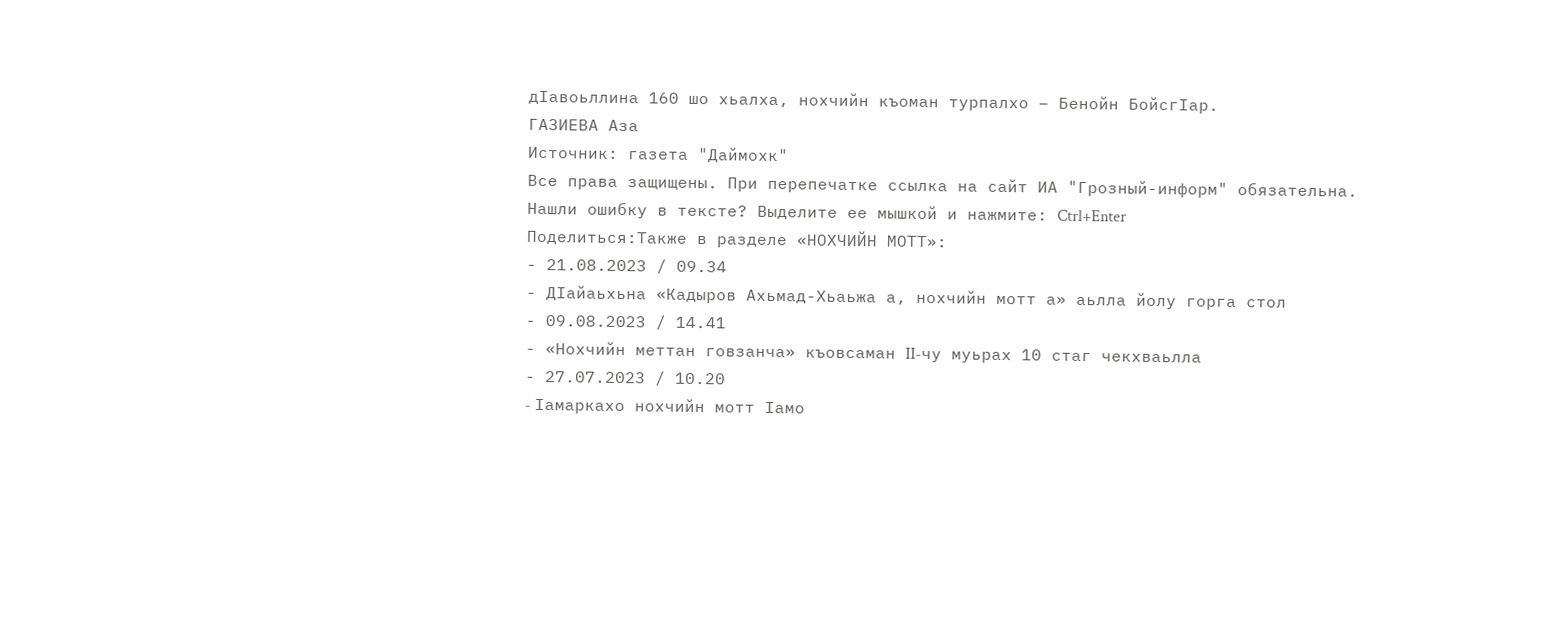дIавоьллина 160 шо хьалха, нохчийн къоман турпалхо – Бенойн БойсгIар.
ГАЗИЕВА Аза
Источник: газета "Даймохк"
Все права защищены. При перепечатке ссылка на сайт ИА "Грозный-информ" обязательна.
Нашли ошибку в тексте? Выделите ее мышкой и нажмите: Ctrl+Enter
Поделиться:Также в разделе «НОХЧИЙН МОТТ»:
- 21.08.2023 / 09.34
- ДӀайаьхьна «Кадыров Ахьмад-Хьаьжа а, нохчийн мотт а» аьлла йолу горга стол
- 09.08.2023 / 14.41
- «Нохчийн меттан говзанча» къовсаман II-чу муьрах 10 стаг чекхваьлла
- 27.07.2023 / 10.20
- Iамаркахо нохчийн мотт Iамо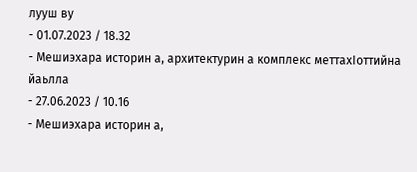лууш ву
- 01.07.2023 / 18.32
- Мешиэхара историн а, архитектурин а комплекс меттахӀоттийна йаьлла
- 27.06.2023 / 10.16
- Мешиэхара историн а,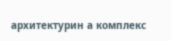архитектурин а комплекс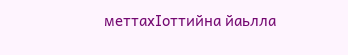меттахӀоттийна йаьлла